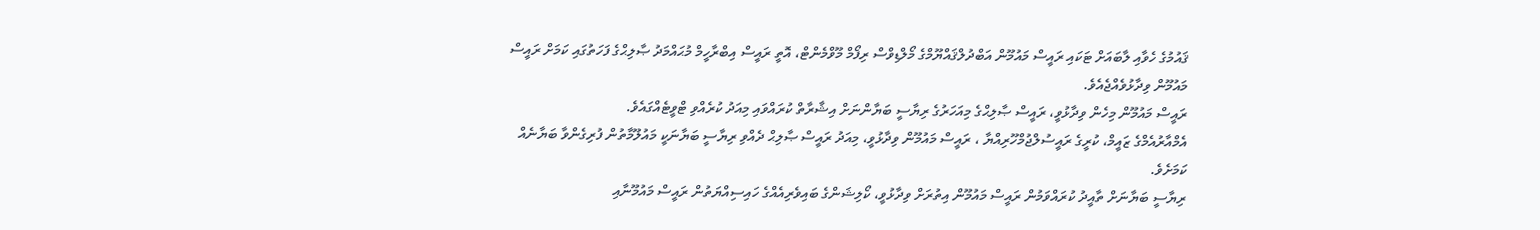ޤައުމުގެ ހެވާއި ލާބައަށް ޓަކައި ރައީސް މައުމޫން އަބްދުލްޤައްޔޫމްގެ މޯލްޑިވްސް ރިފޯމް މޫވްމެންޓް، އޮތީ ރައީސް އިބްރާހީމް މުޙައްމަދު ޞާލިޙްގެ ފަހަތުގައި ކަމަށް ރައީސް މައުމޫން ވިދާޅުވެއްޖެއެވެ.
ރައީސް މައުމޫން މިހެން ވިދާޅުވީ، ރައީސް ޞާލިޙްގެ މިއަހަރުގެ ރިޔާސީ ބަޔާންނަށް އިޝާރާތް ކުރައްވައި މިއަދު ކުރެއްވި ޓްވީޓެއްގައެވެ.
އެމްއާރުއެމްގެ ޒައީމް، ކުރީގެ ރައީސުލްޖުމްހޫރިއްޔާ ، ރައީސް މައުމޫން ވިދާޅުވީ، މިއަދު ރައީސް ޞާލިޙް ދެއްވި ރިޔާސީ ބަޔާނަކީ މައުލޫމާތުން ފުރިގެންވާ ބަޔާނެއް ކަމަށެވެ.
ރިޔާސީ ބަޔާނަށް ތާއީދު ކުރައްވަމުން ރައީސް މައުމޫން އިތުރަށް ވިދާޅުވީ، ކޯލިޝަންގެ ބައިވެރިއެއްގެ ހައިސިއްޔަތުން ރައީސް މައުމޫނާއި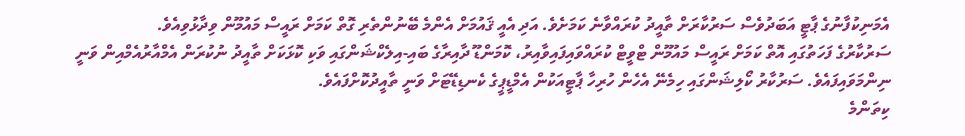އެމަނިކުފާނުގެ ޕާޓީ އަބަދުވެސް ސަރުކާރަށް ތާއީދު ކުރައްވާނެ ކަމަށެވެ. އަދި އެއީ ޤައުމަށް އެންމެ ބޭނުންތެރި ގޮތް ކަމަށް ރައީސް މައުމޫން ވިދާޅުވިއެވެ.
ސަރުކާރުގެ ފަހަތުގައި އޮތް ކަމަށް ރައީސް މައުމޫން ޓްވީޓް ކުރައްވައިފައިވާއިރު، ކޮމަންޑޫ ދާއިރާގެ ބައި-އިލެކްޝަންގައި ވަކި ކޮޅަކަށް ތާއީދު ނުކުރަން އެމްއާރުއެމްއިން ވަނީ ނިންމަވައިފައެވެ. ސަރުކާރު ކޯލިޝަންގައި ހިމެނޭ އެހެން ހުރިހާ ޕާޓީއަކުން އެމްޑީޕީގެ ކެނޑިޑޭޓަށް ވަނީ ތާއީދުކޮށްފައެވެ.
ކިތަންމެ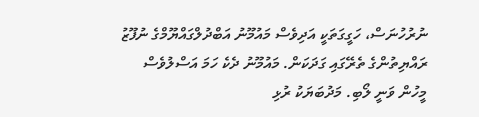ނުރުހުނަސް، ހަގީގަތަކީ އަދިވެސް މައުމޫނު އަބްދުލްގައްޔޫމްގެ ނުފޫޒު ރައްޔިތުންގެ ތެރޭގައި ގަދަކަން. މައުމޫނު ދެކެ ހަމަ އަސްލުވެސް މީހުން ވަނީ ލޯބި. މަދުބަޔަކު ރުޅި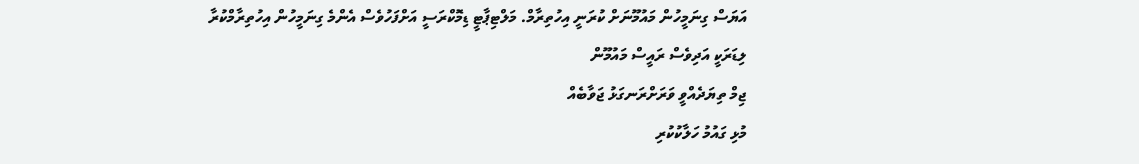އަޔަސް ގިނަމީހުން މައުމޫނަށް ކުރަނީ އިހުތިރާމް. މަލްޓިޕާޓީ ޑިމޮކްރަސީ އަށްފަހުވެސް އެންމެ ގިނަމީހުން އިހުތިރާމްކުރާ ލިޑަރަކީ އަދިވެސް ރައީސް މައުމޫން
ޖިމް ތިޔަދެއްވީ ވަރަށްރަނގަޅު ޖަވާބެއް
މުޅި ގައުމު ހަލާކުކުރި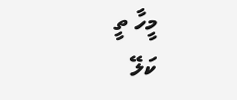މީހާ ތީ
ކަލޭ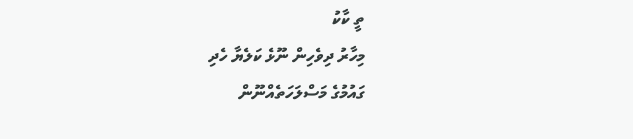ތީ ކާކު
މިހާރު ދިވެހިން ނޫޅެ ކަލެޔާ ހެދި
ގައުމުގެ މަސްލަހަތެއްނޫން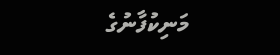މަނިކުފާނުގެ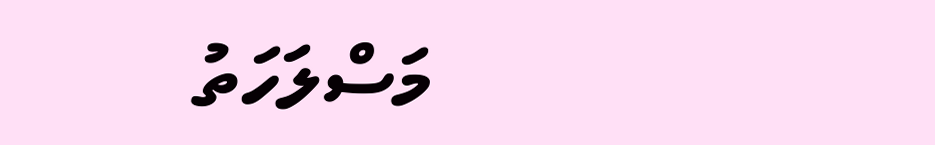މަސްލަހަތު